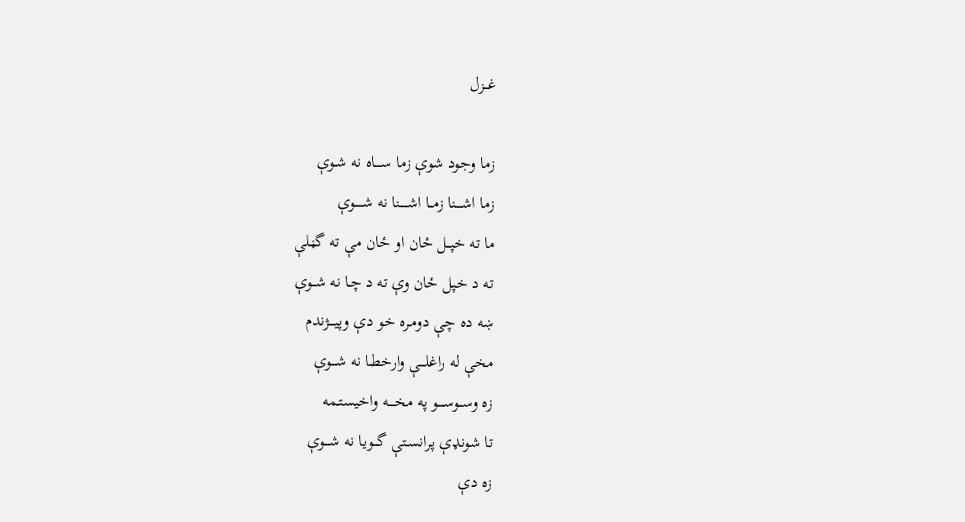غـــزل

زما وجود شوې زما ســــاه نه شـوې
زما اشــــنا زمــا اشـــــنا نه شـــــوې
ما ته خپــل ځان او ځان مې ته گڼـلې
ته د خپل ځان وې ته د چـا نه شــوې
ښه ده چې دومـره خو دې وپیــــژندم
مخې له راغلـــې وارخطـا نه شـــوې
زه وســوســــو په مخــــه واخيستـمه
تا شونډې پرانسـتې گـــويا نه شـــوې
زه دې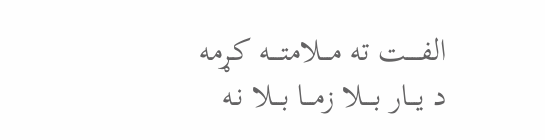الفـــــت ته مـــلامتــــه کـړمه
د يـــار بــــلا زمـــا بـــلا نـه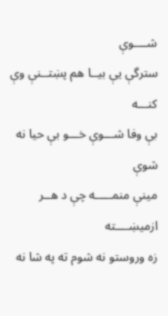شــــوې
سترگې يې بيــا هم پښتــنې وې کنـــه
بې وفا شـــوې خـــو بې حيا نه شوې
مينې منمـــــه چې د هــر ازمیښــــته
زه وروستو نه شوم ته په شا نه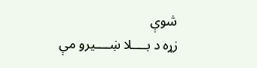شوې
زړه د بــــلا ښــــیرو مې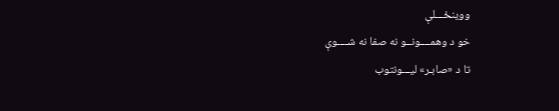ووينځـــلې
خو د وهمــــونــو نه صفا نه شــــوې
تا د «صابـر» لیـــونتوب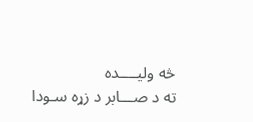څه وليــــده
ته د صـــابر د زړه سـودا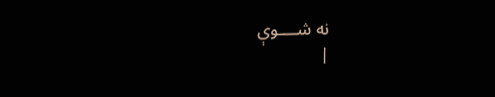نه شــــوې
|